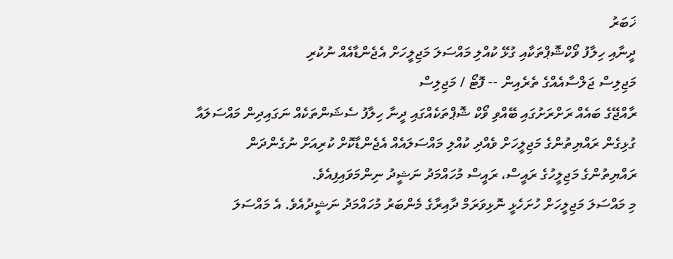ޚަބަރު
ދީނާއި ހިލާފު ވޯކްޝޮޕްތަކާއި ގުޅޭ ކުއްލި މައްސަލަ މަޖިލީހަށް އެޖެންޑާއެއް ނުކުރި
މަޖިލިސް ޖަލްސާއެއްގެ ތެރެއިން -- ފޮޓޯ / މަޖިލިސް
ރާއްޖޭގެ ބައެއް ރަށްރަށުގައި ބޭއްވި ވޯކް ޝޮޕްތަކެއްގައި ދީނާ ހިލާފު ސެޝަންތަކެއް ނަގައިދިން މައްސަލައާ ގުޅިގެން ރައްޔިތުންގެ މަޖިލީހަށް ވެއްދި ކުއްލި މައްސަލައެއް އެޖެންޑާކޮށް ކުރިއަށް ނުގެންދަން ރައްޔިތުންގެ މަޖިލީހުގެ ރައީސް، ރައީސް މުހައްމަދު ނަޝީދު ނިންމަވައިފިއެވެ.
މި މައްސަލަ މަޖިލީހަށް ހުށަހެޅީ ނޮޅިވަރަމް ދާއިރާގެ މެންބަރު މުހައްމަދު ނަޝީދުއެވެ. އެ މައްސަލަ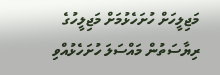މަޖިލީހަށް ހުށަހެޅުމަށް މަޖިލީހުގެ ރިޔާސަތުން މައްސަލަ ހުށަހެޅުއްވި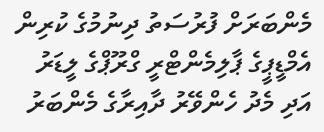މެންބަރަށް ފުރުސަތު ދިނުމުގެ ކުރިން އެމްޑީޕީގެ ޕާލިމެންޓްރީ ގްރޫޕްގެ ލީޑަރު އަދި މެދު ހެންވޭރު ދާއިރާގެ މެންބަރު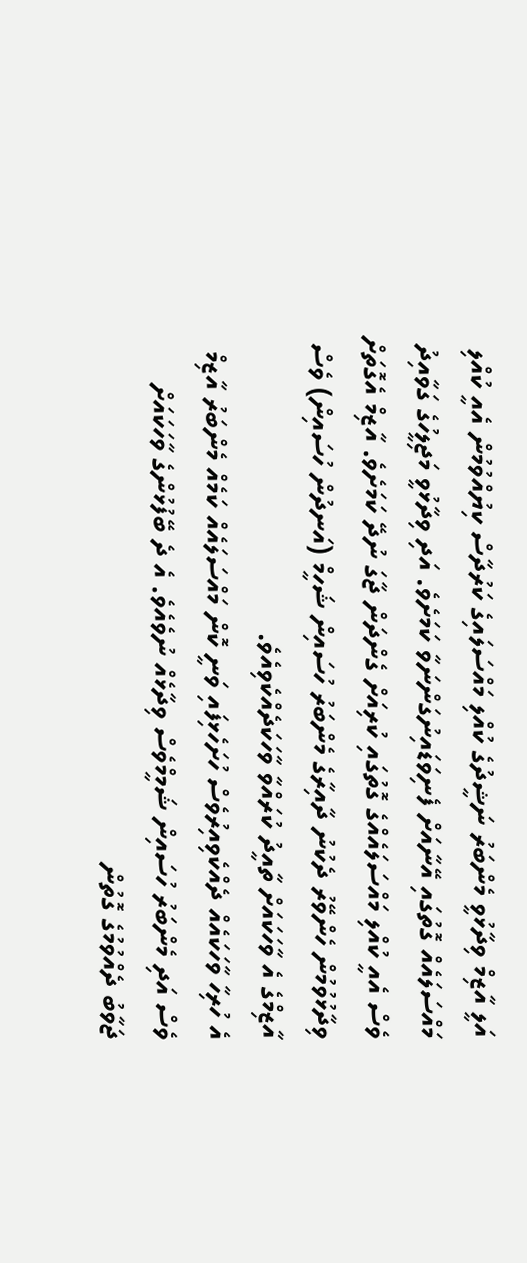އަލީ އާޒިމް ވިދާޅުވީ މެންބަރު ނަޝީދުގެ ކުއްލި މައްސަލައިގެ ކަރުދާސް ކިޔުއްވުމުން އެއީ ކުއްލި މައްސަލައެއް ގޮތުގައި އޭނާއަށް ފެނިވަޑައިނުގަންނަވާ ކަމަށެވެ. އަދި ވިދާޅުވީ މަޖިލީހުގެ ގަވާއިދު ވެސް އެއީ ކުއްލި މައްސަލައެއްގެ ގޮތުގައި ކުރިއަށް ގެންދަން ޖާގަ ނުދޭ ކަމަށެވެ. އާޒިމް އެގޮތަށް ވިދާޅުވުމުން ހެންވޭރު ދެކުނު ދާއިރާގެ މެންބަރު ހުސައިން ޝަހީމް (އަނދުން ހުސައިން) ވެސް އާޒިމްގެ އެ ވާހަކައަށް ތާއީދު ކުރައްވާ ވާހަކަދެއްކެވިއެވެ.
އެ ހުރިހާ ވާހަކައެއް ދެއްކެވިއިރުވެސް ހުށަހެޅިފައި ވަނީ ކޮން މައްސަލައެއް ކަމެއް މެންބަރު އާޒިމް ވެސް އަދި މެންބަރު ހުސައިން ޝަމީމްވެސް ވިދާޅެއް ނުވެއެވެ. އެ ދެ ބޭފުޅުންގެ ވާހަކައަށް ޖަވާބު ދެއްވުމުގެ ގޮތުން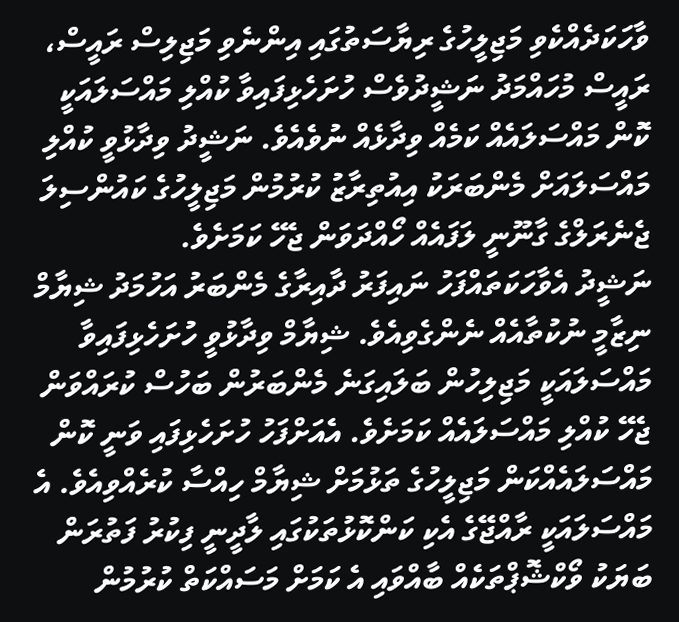ވާހަކަދެއްކެވި މަޖިލީހުގެ ރިޔާސަތުގައި އިންނެވި މަޖިލިސް ރައީސް، ރައީސް މުހައްމަދު ނަޝީދުވެސް ހުށަހެޅިފައިވާ ކުއްލި މައްސަލައަކީ ކޮން މައްސަލައެއް ކަމެއް ވިދާޅެއް ނުވެއެވެ. ނަޝީދު ވިދާޅުވީ ކުއްލި މައްސަލައަށް މެންބަރަކު އިއުތިރާޒު ކުރުމުން މަޖިލީހުގެ ކައުންސިލަ ޖެނެރަލްގެ ގާނޫނީ ލަފައެއް ހޯއްދަވަން ޖެހޭ ކަމަށެވެ.
ނަޝީދު އެވާހަކަތައްފަހު ނައިފަރު ދާއިރާގެ މެންބަރު އަހުމަދު ޝިޔާމް ނިޒާމީ ނުކުތާއެއް ނެންގެވިއެވެ. ޝިޔާމް ވިދާޅުވީ ހުށަހެޅިފައިވާ މައްސަލައަކީ މަޖިލިހުން ބަލައިގަނެ މެންބަރުން ބަހުސް ކުރައްވަން ޖެހޭ ކުއްލި މައްސަލައެއް ކަމަށެވެ. އެއަށްފަހު ހުށަހެޅިފައި ވަނީ ކޮން މައްސަލައެއްކަން މަޖިލީހުގެ ތަޅުމަށް ޝިޔާމް ހިއްސާ ކުރެއްވިއެވެ. އެ މައްސަލައަކީ ރާއްޖޭގެ އެކި ކަންކޮޅުތަކުގައި ލާދީނީ ފިކުރު ފަތުރަން ބަޔަކު ވޯކްޝޮޕްތަކެއް ބާއްވައި އެ ކަމަށް މަސައްކަތް ކުރުމުން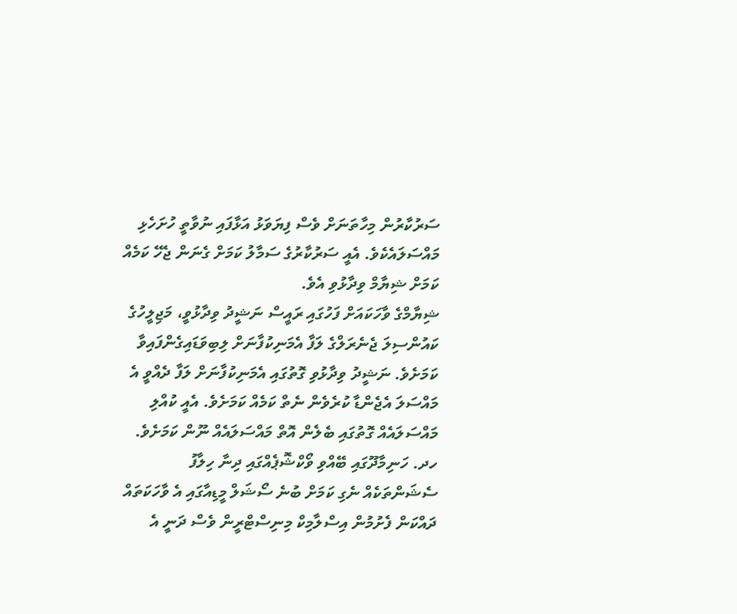ސަރުކާރުން މިހާތަނަށް ވެސް ފިޔަވަޅު އަޅާފައި ނުވާތީ ހުށަހެޅި މައްސަލައެކެވެ. އެއީ ސަރުކާރުގެ ސަމާލު ކަމަށް ގެނަން ޖެހޭ ކަމެއް ކަމަށް ޝިޔާމް ވިދާޅުވި އެވެ.
ޝިޔާމްގެ ވާހަކައަށް ފަހުގައި ރައީސް ނަޝީދު ވިދާޅުވީ، މަޖިލީހުގެ ކައުންސިލަ ޖެނެރަލްގެ ލަފާ އެމަނިކުފާނަށް ލިބިވަޑައިގެންފައިވާ ކަމަށެވެ. ނަޝީދު ވިދާޅުވި ގޮތުގައި އެމަނިކުފާނަށް ލަފާ ދެއްވީ އެ މައްސަލަ އެޖެންޑާ ކުރެވެން ނެތް ކަމެއް ކަމަށެވެ. އެއީ ކުއްލި މައްސަލައެއް ގޮތުގައި ބެލެން އޮތް މައްސަލައެއް ނޫން ކަމަށެވެ.
ހދ. ހަނިމާދޫގައި ބޭއްވި ވޯކްޝޮޕެއްގައި ދިނާ ހިލާފު ސެޝަންތަކެއް ނެގި ކަމަށް ބުނެ ސޯޝަލް މީޑިއާގައި އެ ވާހަކަތައް ދައްކަން ފެށުމުން އިސްލާމިކް މިނިސްޓްރީން ވެސް ދަނީ އެ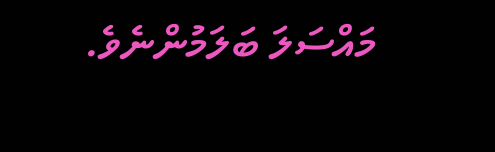މައްސަލަ ބަލަމުންނެވެ.